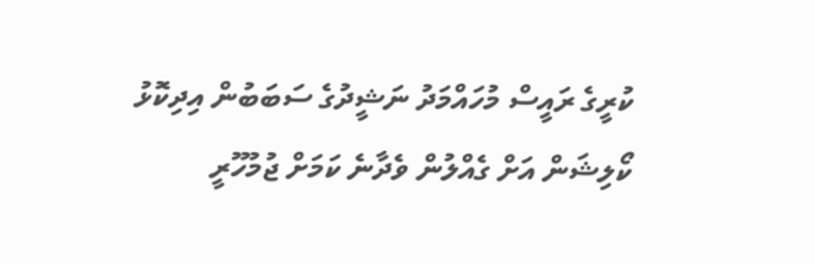ކުރީގެ ރައީސް މުހައްމަދު ނަޝީދުގެ ސަބަބުން އިދިކޮޅު ކޯލިޝަން އަށް ގެއްލުން ވެދާނެ ކަމަށް ޖުމުހޫރީ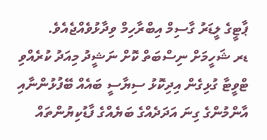ޕާޓީގެ ލީޑަރު ގާސިމް އިބްރާހިމް ވިދާޅުވެއްޖެއެވެ.
ޑރ ޝަހީމަށް ނިސްބަތް ކޮށް ނަޝީދު މިއަދު ކުރެއްވި ޓްވީޓާ ގުޅިގެން އިދިކޮޅު ސިޔާސީ ބައެއް ބޭފުޅުންނާއި އާންމުންގެ ގިނަ އަދަދެއްގެ ބަޔެއްގެ ފާޑުކިޔުންތައް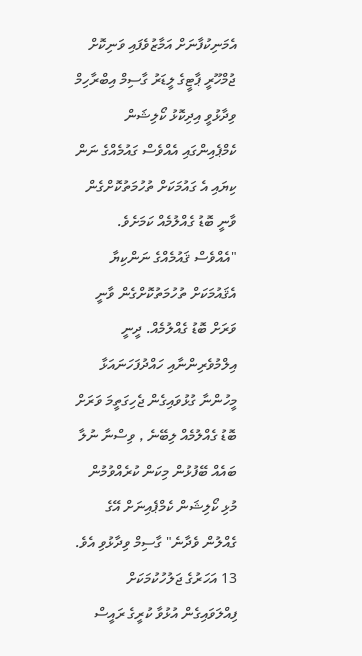އެމަނިކުފާނަށް އަމާޒުވެފައި ވަނިކޮށް ޖުމްހޫރީ ޕާޓީގެ ލީޑަރު ގާސިމް އިބްރާހިމް ވިދާޅުވީ އިދިކޮޅު ކޯލިޝަން ކެމްޕެއިންގައި އެއްވެސް ގައުމެއްގެ ނަން ކިޔައި އެ ގައުމަކަށް ތުހުމަތުކޮށްގެން ވާނީ ބޮޑު ގެއްލުމެއް ކަމަށެވެ.
"އެއްވެސް ޤައުމެއްގެ ނަންކިޔާ އެޤައުމަކަށް ތުހުމަތުކޮށްގެން ވާނީ ވަރަށް ބޮޑު ގެއްލުމެއް. ދީނީ އިލްމުވެރިންނާއި ހައްދުފަހަނައަޅާ މީހުންނާ ގުޅުވައިގެން ޖެހިގަތީމަ ވަރަށް ބޮޑު ގެއްލުމެއް ލިބޭނެ , ވިސްނާ ނުލާ ބައެއް ބޭފުޅުން މިކަން ކުރެއްވުމުން މުޅި ކޯލިޝަން ކެމްޕެއިނަށް އޭގެ ގެއްލުން ވެދާނެ" ގާސިމް ވިދާޅުވި އެވެ.
13 އަހަރުގެ ޖަލުހުކުމަކަށް ފިއްލަވައިގެން އުޅުވާ ކުރީގެ ރައީސް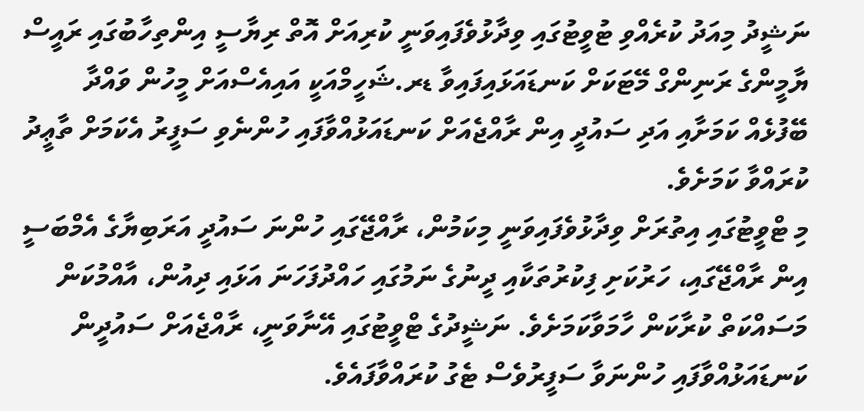ނަޝީދު މިއަދު ކުރެއްވި ޓުވީޓުގައި ވިދާޅުވެފައިވަނީ ކުރިއަށް އޮތް ރިޔާސީ އިންތިހާބުގައި ރައީސް ޔާމީންގެ ރަނިންގް މޭޓަކަށް ކަނޑައަޅައިފައިވާ ޑރ.ޝަހީމްއަކީ އައިއެސްއަށް މީހުން ވައްދާ ބޭފުޅެއް ކަމަށާއި އަދި ސައުދީ އިން ރާއްޖެއަށް ކަނޑައަޅުއްވާފައި ހުންނެވި ސަފީރު އެކަމަށް ތާޢީދު ކުރައްވާ ކަމަށެވެ.
މި ޓްވީޓުގައި އިތުރަށް ވިދާޅުވެފައިވަނީ މިކަމުން، ރާއްޖޭގައި ހުންނަ ސައުދީ އަރަބިޔާގެ އެމްބަސީ އިން ރާއްޖޭގައި، ހަރުކަށި ފިކުރުތަކާއި ދީނުގެ ނަމުގައި ހައްދުފަހަނަ އަޅައި ދިއުން، އާއްމުކަން މަސައްކަތް ކުރާކަން ހާމަވާކަމަށެވެ. ނަޝީދުގެ ޓްވީޓުގައި އޭނާވަނީ، ރާއްޖެއަށް ސައުދީން ކަނޑައަޅުއްވާފައި ހުންނަވާ ސަފީރުވެސް ޓެގު ކުރައްވާފައެވެ.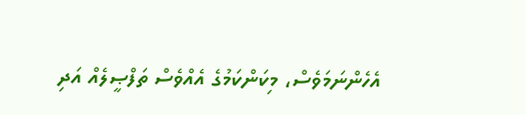އެހެންނަމަވެސް، މިކަންކަމުގެ އެއްވެސް ތަފްޞީލެއް އަދި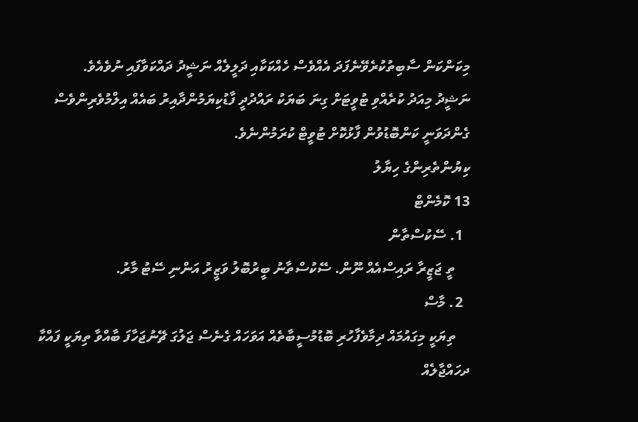މިކަންކަން ސާބިތުކުރެވޭނެފަދަ އެއްވެސް ހެއްކަކާއި ދަލީލެއް ނަޝީދު ދައްކަވާފައި ނުވެއެވެ.
ނަޝީދު މިއަދު ކުރެއްވި ޓުވީޓަށް ގިނަ ބަޔަކު ރައްދުދީ ފާޑުކިޔަމުންދާއިރު ބައެއް އިލްމުވެރިންވެސް ގެންދަވަނީ ކަންބޮޑުވުން ފާޅުކޮށް ޓުވީޓް ކުރަމުންނެވެ.
ކިޔުންތެރިންގެ ހިޔާލު
13 ކޮމެންޓް
  1. ސޭކުސްތާން
    ތީ ޖަޒީރާ ރައިސްއެއް ނޫން. ސޭކުސްތާނު ބީރުބޮލު ވަޒީރު އަންނި ސޭޓު މާރު.
  2. މާސް
    ތިޔަކީ މިގައުމައް ދިމާވެފާހުރި ބޮޑުމުސީބާތެއް އަވަހައް ގެނެސް ޖަލުގަ ޗޭނުޖަހާފަ ބާއްވާ ތިޔަކީ ފައްކާ ދހައްޖާލެއް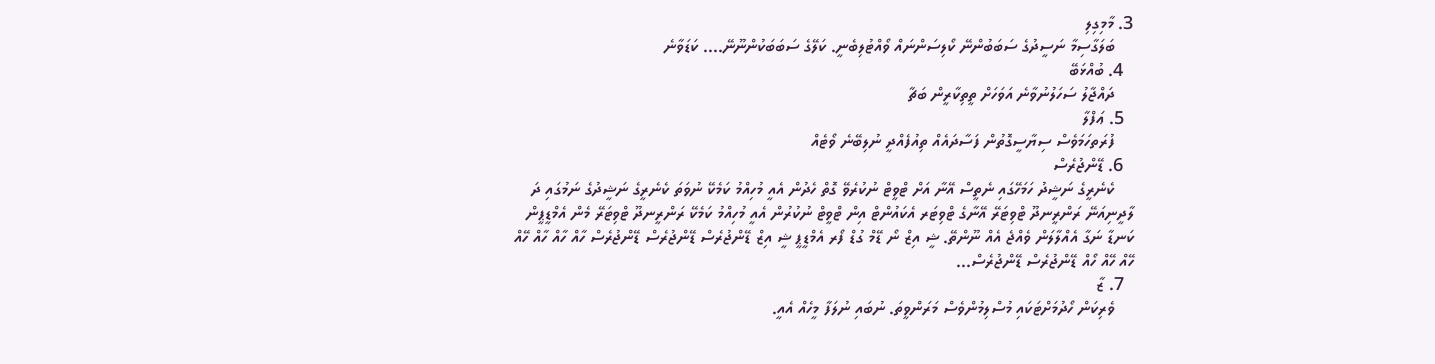3. މާމިގިލި
    ބަލަގާސިމާ ނަސީދުގެ ސަބަބުންނޭ ކޯލިސަންނައް ވޯއްޓުލިބެނީ. ކަލޭގެ ސަބަބަކުންނޫނޭ.... ކަޑަވާނެ
  4. ބުއްޅަބޭ
    ދައްޖާލު ސަހަލުނުވާނެ އަވަހަށް ތީތިކާރީން ބަޗާ
  5. ޢަފްލާ
    ފުރަތހަމަވެސް ސިޔާސީގޮތުން ފަސާދައެއް ތިއުފެއްދީ ނުލިބޭނެ ވޯޓެއް
  6. ޑޭންޖުރެސް
    ކެނެރީގެ ނަޝީދު ހަމަހޭގައި ނެތީސް އޭނާ އަށް ޓްވީޓް ނުކުރެވޭ ގޮތް ހެދުން އެއީ މުހިއްމު ކަމެކޭ ނުވަތަ ކެނެރީގެ ނަޝީދުގެ ނަމުގައި ދަ ލާދީނިއަނޭ ރަންރީނދޫ ޓްވިޓަރޭ އޭނާގެ ޓްވިޓަރ އެކައުންޓް އިން ޓްވީޓް ނުކުރުން އެއީ މުހިއްމު ކަމެކޭ ރަންރީނދޫ ޓްވިޓަރޭ މެން އެމްޑީޕީން ކަނޑާ ނަގާ އެއްލާލަން ވެއްޖެ އެއް ނޫންތޭ. ޝީ އިޒް ނޯ ޑޭމް ގުޑް ފޯރ އެމްޑީޕީ ޝީ އިޒް ޑޭންޖުރެސް ޑޭންޖުރެސް ޑޭންޖުރެސް ހާއް ހާއް ހާއް ހޭއް ހޭއް ހޭއް ހޯއް ޑޭންޖުރެސް ޑޭންޖުރެސް...
  7. ޒާ
    ވެރިކަން ހޯދުމަށްޓަކައި މުސްލިމުންވެސް މަރަންވީތަ. ނުބައި ނުލަފާ މީހެއް އެއީ.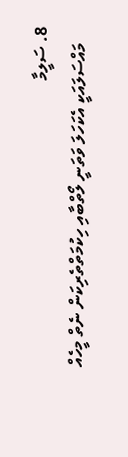8. ސަލީމާ
    މައްސަލައަކީ އެކަހަލަ ވަތަނީ ލޯތްބާއި ހިކުމަތްތެރިކަން ނެތް މީހެއް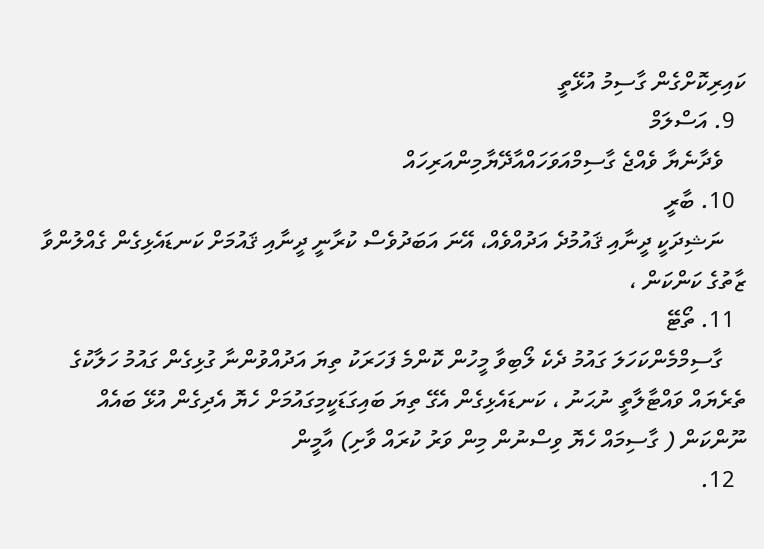ކައިރިކޮށްގެން ގާސިމު އުޅޭތީ
  9. އަސްލަމް
    ވެދާނެޔާ ވެއްޖެ ގާސިމްއަވަހައްއާދޭޔާމިންއަރިހައް
  10. ބާރީ
    ނަޝިދަކީ ދީނާއި ޤައުމުދެ އަދުއްވެއް، އޭނަ އަބަދުވެސް ކުރާނީ ދީނާއި ޤައުމަށް ކަނޑައެޅިގެން ގެއްލުންވާ ޒާތުގެ ކަންކަން ،
  11. ތޯޓޭ
    ގާސިމްމެންކަހަލަ ގައުމު ދެކެ ލޯބިވާ މީހުން ކޮންމެ ފަހަރަކު ތިޔަ އަދުއްވުންނާ ގުޅިގެން ގައުމު ހަލާކުގެ ތެރެޔައް ވައްޓާލާތީ ނުޙަނު ، ކަނޑައެޅިގެން އެގޭ ތިޔަ ބައިގަޑަކީމިގައުމަށް ހެޔޮ އެދިގެން އުޅޭ ބައެއް ނޫންކަން ( ގާސިމައް ހެޔޮ ވިސްނުން މިން ވަރު ކުރައް ވާށި) އާމީން
  12.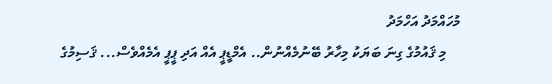މުހައްމަދު އަހްމަދު
    މި ޤައުމުގެ ގިނަ ބަޔަކު މިހާރު ބޭނުމެއްނުން.. އެމްޑީޕީ އެއް އަދި ޕީޕީ އެމެއްވެސް... ޤަސިމުގެ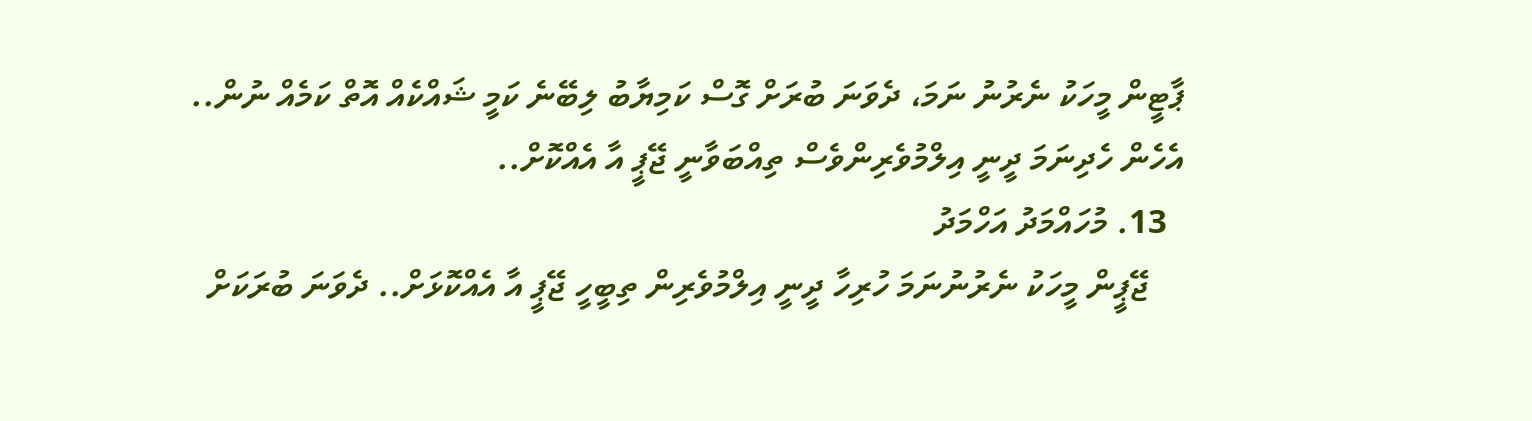ޕާޓީން މީހަކު ނެރުނު ނަމަ، ދެވަނަ ބުރަށް ގޮސް ކަމިޔާބު ލިބޭނެ ކަމީ ޝައްކެއް އޮތް ކަމެއް ނުން.. އެހެން ހެދިނަމަ ދީނީ އިލްމުވެރިންވެސް ތިއްބަވާނީ ޖޭޕީ އާ އެއްކޮށް..
  13. މުހައްމަދު އަހްމަދު
    ޖޭޕީން މީހަކު ނެރުނުނަމަ ހުރިހާ ދީނީ އިލްމުވެރިން ތިބީހީ ޖޭޕީ އާ އެއްކޮޅަށް.. ދެވަނަ ބުރަކަށް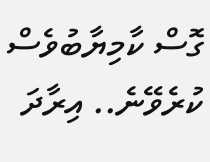ގޮސް ކާމިޔާބުވެސް ކުރެވޭނެ.. އިރާދަ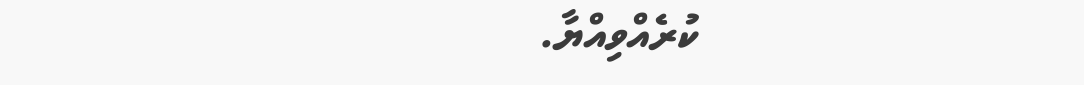ކުރެއްވިއްޔާ.